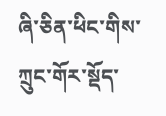ཞི་ཅིན་ཕིང་གིས་ཀྲུང་གོར་སྡོད་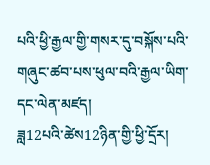པའི་ཕྱི་རྒྱལ་གྱི་གསར་དུ་བསྐོས་པའི་གཞུང་ཚབ་པས་ཕུལ་བའི་རྒྱལ་ཡིག་དང་ལེན་མཛད།
ཟླ12པའི་ཚེས12ཉིན་གྱི་ཕྱི་དྲོར།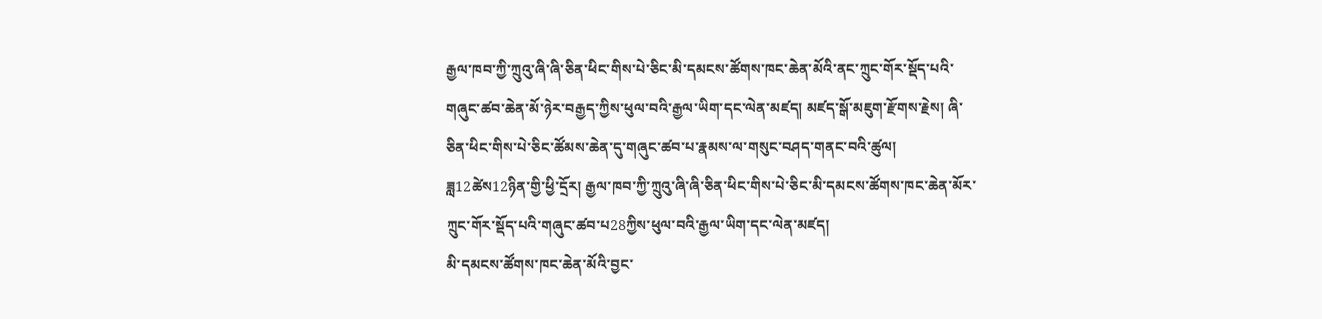རྒྱལ་ཁབ་ཀྱི་ཀྲུའུ་ཞི་ཞི་ཅིན་ཕིང་གིས་པེ་ཅིང་མི་དམངས་ཚོགས་ཁང་ཆེན་མོའི་ནང་ཀྲུང་གོར་སྡོད་པའི་གཞུང་ཚབ་ཆེན་མོ་ཉེར་བརྒྱད་ཀྱིས་ཕུལ་བའི་རྒྱལ་ཡིག་དང་ལེན་མཛད། མཛད་སྒོ་མཇུག་རྫོགས་རྗེས། ཞི་ཅིན་ཕིང་གིས་པེ་ཅིང་ཚོམས་ཆེན་དུ་གཞུང་ཚབ་པ་རྣམས་ལ་གསུང་བཤད་གནང་བའི་ཚུལ།
ཟླ12ཚེས12ཉིན་གྱི་ཕྱི་དྲོར། རྒྱལ་ཁབ་ཀྱི་ཀྲུའུ་ཞི་ཞི་ཅིན་ཕིང་གིས་པེ་ཅིང་མི་དམངས་ཚོགས་ཁང་ཆེན་མོར་ཀྲུང་གོར་སྡོད་པའི་གཞུང་ཚབ་པ28ཀྱིས་ཕུལ་བའི་རྒྱལ་ཡིག་དང་ལེན་མཛད།
མི་དམངས་ཚོགས་ཁང་ཆེན་མོའི་བྱང་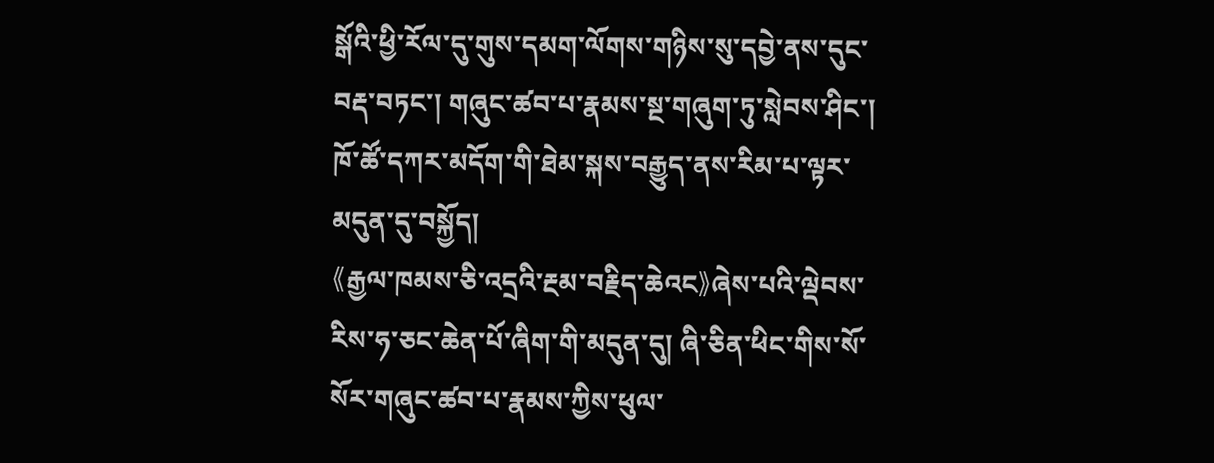སྒོའི་ཕྱི་རོལ་དུ་གུས་དམག་ལོགས་གཉིས་སུ་དབྱེ་ནས་དུང་བརྡ་བཏང་། གཞུང་ཚབ་པ་རྣམས་སྔ་གཞུག་ཏུ་སླེབས་ཤིང་། ཁོ་ཚོ་དཀར་མདོག་གི་ཐེམ་སྐས་བརྒྱུད་ནས་རིམ་པ་ལྟར་མདུན་དུ་བསྐྱོད།
《རྒྱལ་ཁམས་ཅི་འདྲའི་རྔམ་བརྗིད་ཆེའང》ཞེས་པའི་ལྡེབས་རིས་ཧ་ཅང་ཆེན་པོ་ཞིག་གི་མདུན་དུ། ཞི་ཅིན་ཕིང་གིས་སོ་སོར་གཞུང་ཚབ་པ་རྣམས་ཀྱིས་ཕུལ་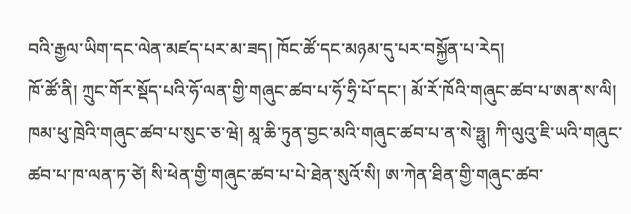བའི་རྒྱལ་ཡིག་དང་ལེན་མཛད་པར་མ་ཟད། ཁོང་ཚོ་དང་མཉམ་དུ་པར་བསྐྱོན་པ་རེད།
ཁོ་ཚོ་ནི། ཀྲུང་གོར་སྡོད་པའི་ཧོ་ལན་གྱི་གཞུང་ཚབ་པ་ཧོ་ཧྲི་པོ་དང་། མོ་རོ་ཁོའི་གཞུང་ཚབ་པ་ཨན་ས་ལི། ཁམ་ཕུ་ཁྲེའི་གཞུང་ཚབ་པ་སུང་ཅ་ཝེ། མཱ་ཆི་ཏུན་བྱང་མའི་གཞུང་ཚབ་པ་ན་སེ་ཧྥུ། ཀི་ལུའུ་ཇི་ཡའི་གཞུང་ཚབ་པ་ཁ་ལན་ཏ་ཙེ། སི་ཕེན་གྱི་གཞུང་ཚབ་པ་པེ་ཐེན་སུའོ་སི། ཨ་ཀེན་ཐིན་གྱི་གཞུང་ཚབ་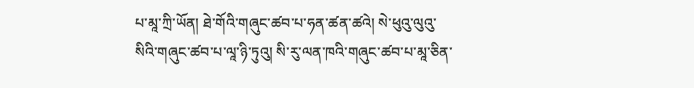པ་མཱ་ཀྲི་ཡོན། ཐེ་གོའི་གཞུང་ཚབ་པ་ཧན་ཚན་ཚའེ། སེ་ཕུའུ་ལུའུ་སིའི་གཞུང་ཚབ་པ་ལཱ་ཉི་ཏུའུ། སི་རུ་ལན་ཁའི་གཞུང་ཚབ་པ་མཱ་ཅིན་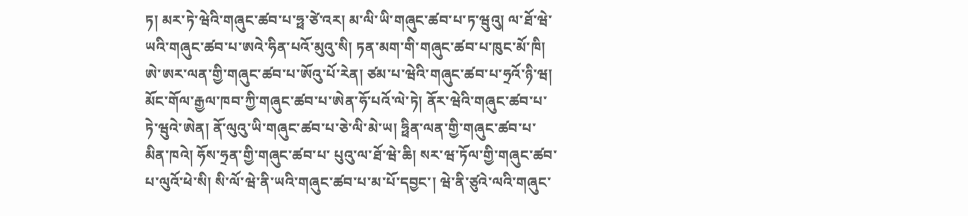ཏ། མར་ཏེ་ཝེའི་གཞུང་ཚབ་པ་ཧྥ་ཙེ་འར། མ་ལི་ཡི་གཞུང་ཚབ་པ་ཏ་ཝུའུ། ལ་ཐོ་ཝེ་ཡའི་གཞུང་ཚབ་པ་ཨའེ་ཧིན་པའོ་མུའུ་སི། ཏན་མག་གི་གཞུང་ཚབ་པ་ཁུང་མོ་ཁི། ཨེ་ཨར་ལན་གྱི་གཞུང་ཚབ་པ་ཨོའུ་པོ་རེན། ཙམ་པ་ཝེའི་གཞུང་ཚབ་པ་ཧྲའོ་ཉི་ཝ། མོང་གོལ་རྒྱལ་ཁབ་ཀྱི་གཞུང་ཚབ་པ་ཨེན་ཧོ་པའོ་ལེ་ཏེ། ནོར་ཝེའི་གཞུང་ཚབ་པ་ཏེ་ཝུའེ་ཨེན། ནོ་ལུའུ་ཡི་གཞུང་ཚབ་པ་ཅེ་ལི་མེ་ཡ། ཧྥིན་ལན་གྱི་གཞུང་ཚབ་པ་མིན་ཁའེ། ཧོས་ཧྲན་གྱི་གཞུང་ཚབ་པ་ པུའུ་ལ་ཐོ་ཝེ་ཆི། སར་ཝ་ཏོལ་གྱི་གཞུང་ཚབ་པ་ལུའོ་ཕེ་སི། སི་ལོ་ཝེ་ནི་ཡའི་གཞུང་ཚབ་པ་མ་པོ་དབྱང་། ཝེ་ནི་ཙུའེ་ལའི་གཞུང་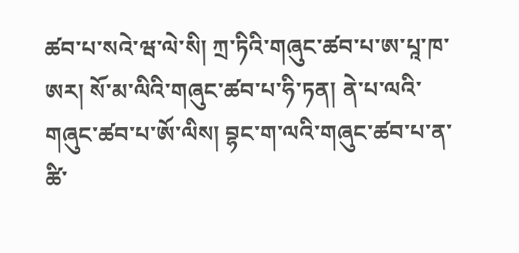ཚབ་པ་སའེ་ཝ་ལེ་སི། ཀྲ་ཏིའི་གཞུང་ཚབ་པ་ཨ་པཱ་ཁ་ཨར། སོ་མ་ལིའི་གཞུང་ཚབ་པ་ཧི་ཏན། ནེ་པ་ལའི་གཞུང་ཚབ་པ་ཨོ་ལིས། བྷང་ག་ལའི་གཞུང་ཚབ་པ་ན་ཚི་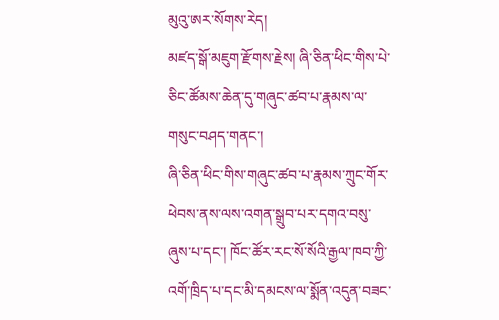མུའུ་ཨར་སོགས་རེད།
མཛད་སྒོ་མཇུག་རྫོགས་རྗེས། ཞི་ཅིན་ཕིང་གིས་པེ་ཅིང་ཚོམས་ཆེན་དུ་གཞུང་ཚབ་པ་རྣམས་ལ་གསུང་བཤད་གནང་།
ཞི་ཅིན་ཕིང་གིས་གཞུང་ཚབ་པ་རྣམས་ཀྲུང་གོར་ཕེབས་ནས་ལས་འགན་སྒྲུབ་པར་དགའ་བསུ་ཞུས་པ་དང་། ཁོང་ཚོར་རང་སོ་སོའི་རྒྱལ་ཁབ་ཀྱི་འགོ་ཁྲིད་པ་དང་མི་དམངས་ལ་སྨོན་འདུན་བཟང་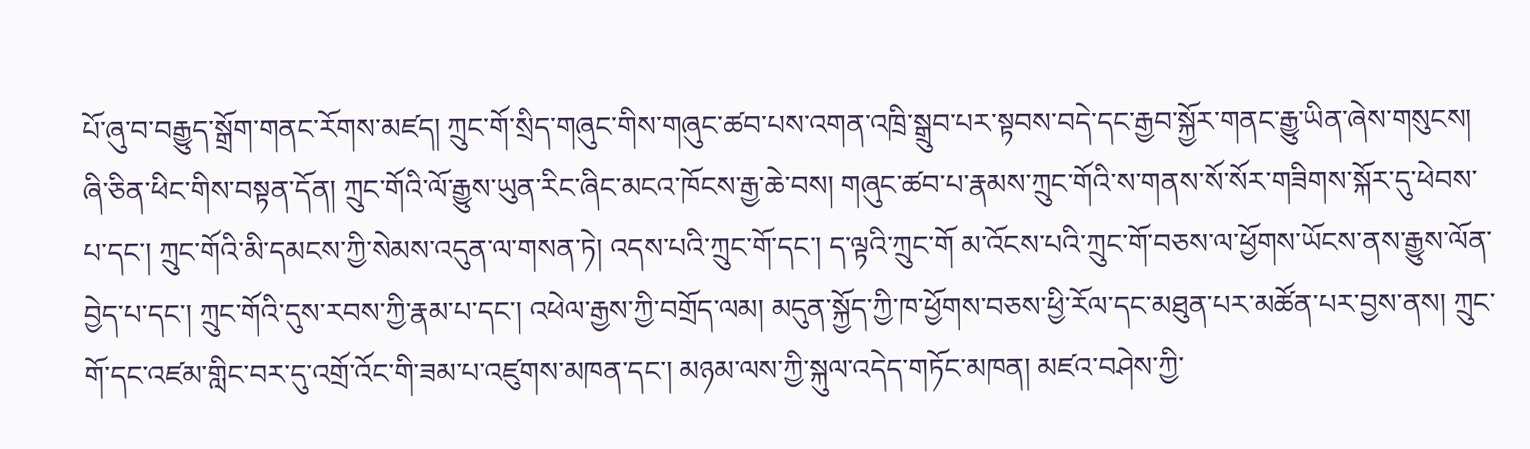པོ་ཞུ་བ་བརྒྱུད་སྒྲོག་གནང་རོགས་མཛད། ཀྲུང་གོ་སྲིད་གཞུང་གིས་གཞུང་ཚབ་པས་འགན་འཁྲི་སྒྲུབ་པར་སྟབས་བདེ་དང་རྒྱབ་སྐྱོར་གནང་རྒྱུ་ཡིན་ཞེས་གསུངས།
ཞི་ཅིན་ཕིང་གིས་བསྟན་དོན། ཀྲུང་གོའི་ལོ་རྒྱུས་ཡུན་རིང་ཞིང་མངའ་ཁོངས་རྒྱ་ཆེ་བས། གཞུང་ཚབ་པ་རྣམས་ཀྲུང་གོའི་ས་གནས་སོ་སོར་གཟིགས་སྐོར་དུ་ཕེབས་པ་དང་། ཀྲུང་གོའི་མི་དམངས་ཀྱི་སེམས་འདུན་ལ་གསན་ཏེ། འདས་པའི་ཀྲུང་གོ་དང་། ད་ལྟའི་ཀྲུང་གོ མ་འོངས་པའི་ཀྲུང་གོ་བཅས་ལ་ཕྱོགས་ཡོངས་ནས་རྒྱུས་ལོན་བྱེད་པ་དང་། ཀྲུང་གོའི་དུས་རབས་ཀྱི་རྣམ་པ་དང་། འཕེལ་རྒྱས་ཀྱི་བགྲོད་ལམ། མདུན་སྐྱོད་ཀྱི་ཁ་ཕྱོགས་བཅས་ཕྱི་རོལ་དང་མཐུན་པར་མཚོན་པར་བྱས་ནས། ཀྲུང་གོ་དང་འཛམ་གླིང་བར་དུ་འགྲོ་འོང་གི་ཟམ་པ་འཛུགས་མཁན་དང་། མཉམ་ལས་ཀྱི་སྐུལ་འདེད་གཏོང་མཁན། མཛའ་བཤེས་ཀྱི་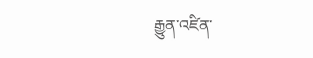རྒྱུན་འཛིན་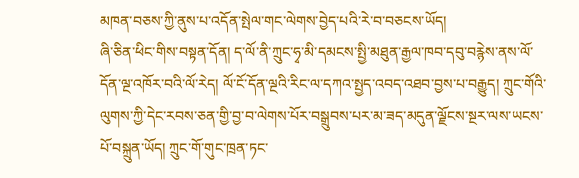མཁན་བཅས་ཀྱི་ནུས་པ་འདོན་སྤེལ་གང་ལེགས་བྱེད་པའི་རེ་བ་བཅངས་ཡོད།
ཞི་ཅིན་ཕིང་གིས་བསྟན་དོན། ད་ལོ་ནི་ཀྲུང་ཧྭ་མི་དམངས་སྤྱི་མཐུན་རྒྱལ་ཁབ་དབུ་བརྙེས་ནས་ལོ་དོན་ལྔ་འཁོར་བའི་ལོ་རེད། ལོ་ངོ་དོན་ལྔའི་རིང་ལ་དཀའ་སྤྱད་འབད་འཐབ་བྱས་པ་བརྒྱུད། ཀྲུང་གོའི་ལུགས་ཀྱི་དེང་རབས་ཅན་གྱི་བྱ་བ་ལེགས་པོར་བསྒྲུབས་པར་མ་ཟད་མདུན་ལྗོངས་སྔར་ལས་ཡངས་པོ་བསྐྲུན་ཡོད། ཀྲུང་གོ་གུང་ཁྲན་ཏང་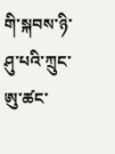གི་སྐབས་ཉི་ཤུ་པའི་ཀྲུང་ཨུ་ཚང་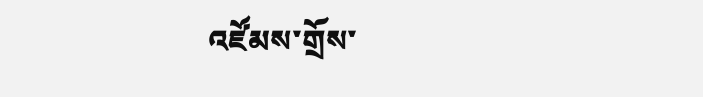འཛོམས་གྲོས་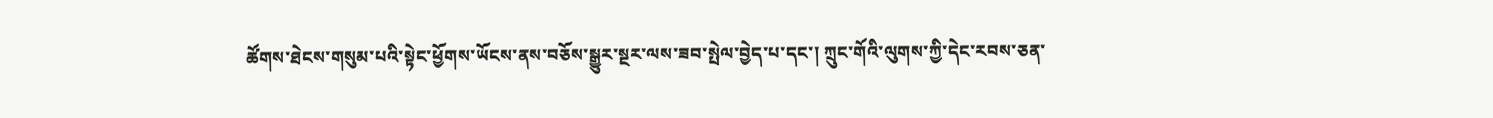ཚོགས་ཐེངས་གསུམ་པའི་སྟེང་ཕྱོགས་ཡོངས་ནས་བཅོས་སྒྱུར་སྔར་ལས་ཟབ་སྤེལ་བྱེད་པ་དང་། ཀྲུང་གོའི་ལུགས་ཀྱི་དེང་རབས་ཅན་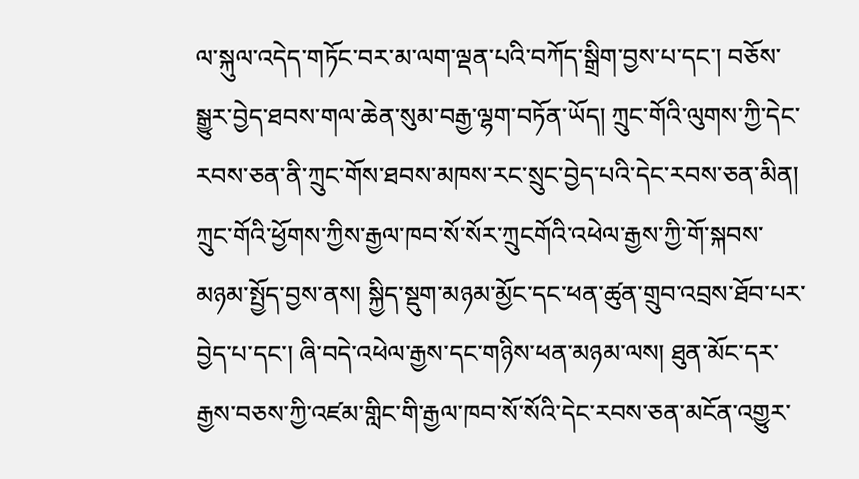ལ་སྐུལ་འདེད་གཏོང་བར་མ་ལག་ལྡན་པའི་བཀོད་སྒྲིག་བྱས་པ་དང་། བཅོས་སྒྱུར་བྱེད་ཐབས་གལ་ཆེན་སུམ་བརྒྱ་ལྷག་བཏོན་ཡོད། ཀྲུང་གོའི་ལུགས་ཀྱི་དེང་རབས་ཅན་ནི་ཀྲུང་གོས་ཐབས་མཁས་རང་སྲུང་བྱེད་པའི་དེང་རབས་ཅན་མིན། ཀྲུང་གོའི་ཕྱོགས་ཀྱིས་རྒྱལ་ཁབ་སོ་སོར་ཀྲུངགོའི་འཕེལ་རྒྱས་ཀྱི་གོ་སྐབས་མཉམ་སྤྱོད་བྱས་ནས། སྐྱིད་སྡུག་མཉམ་མྱོང་དང་ཕན་ཚུན་གྲུབ་འབྲས་ཐོབ་པར་བྱེད་པ་དང་། ཞི་བདེ་འཕེལ་རྒྱས་དང་གཉིས་ཕན་མཉམ་ལས། ཐུན་མོང་དར་རྒྱས་བཅས་ཀྱི་འཛམ་གླིང་གི་རྒྱལ་ཁབ་སོ་སོའི་དེང་རབས་ཅན་མངོན་འགྱུར་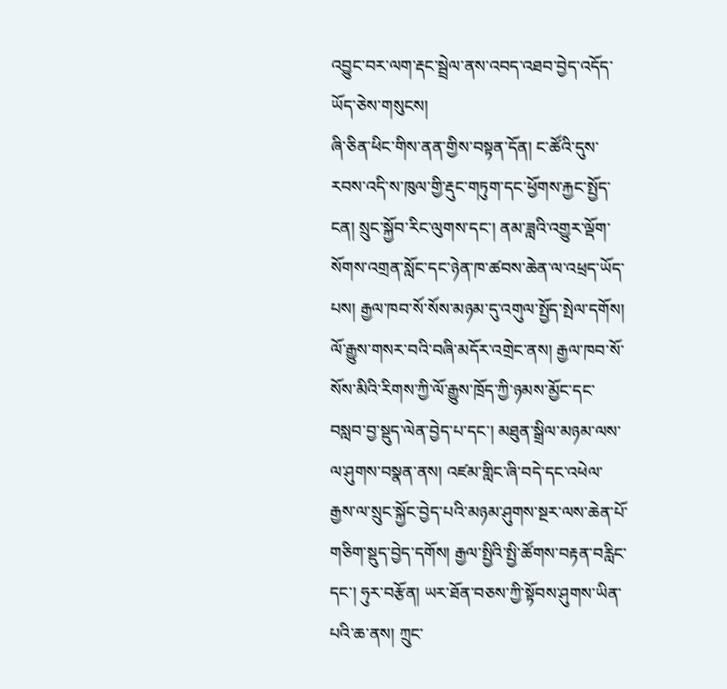འབྱུང་བར་ལག་རྡང་སྦྲེལ་ནས་འབད་འཐབ་བྱེད་འདོད་ཡོད་ཅེས་གསུངས།
ཞི་ཅིན་ཕིང་གིས་ནན་གྱིས་བསྟན་དོན། ང་ཚོའི་དུས་རབས་འདི་ས་ཁུལ་གྱི་རྡུང་གཏུག་དང་ཕྱོགས་རྐྱང་སྤྱོད་ངན། སྲུང་སྐྱོབ་རིང་ལུགས་དང་། ནམ་ཟླའི་འགྱུར་ལྡོག་སོགས་འགྲན་སློང་དང་ཉེན་ཁ་ཚབས་ཆེན་ལ་འཕྲད་ཡོད་པས། རྒྱལ་ཁབ་སོ་སོས་མཉམ་དུ་འགུལ་སྤྱོད་སྤེལ་དགོས། ལོ་རྒྱུས་གསར་བའི་བཞི་མདོར་འགྲེང་ནས། རྒྱལ་ཁབ་སོ་སོས་མིའི་རིགས་ཀྱི་ལོ་རྒྱུས་ཁྲོད་ཀྱི་ཉམས་མྱོང་དང་བསླབ་བྱ་སྡུད་ལེན་བྱེད་པ་དང་། མཐུན་སྒྲིལ་མཉམ་ལས་ལ་ཤུགས་བསྣན་ནས། འཛམ་གླིང་ཞི་བདེ་དང་འཕེལ་རྒྱས་ལ་སྲུང་སྐྱོང་བྱེད་པའི་མཉམ་ཤུགས་སྔར་ལས་ཆེན་པོ་གཅིག་སྡུད་བྱེད་དགོས། རྒྱལ་སྤྱིའི་སྤྱི་ཚོགས་བརྟན་བརླིང་དང་། ཧུར་བརྩོན། ཡར་ཐོན་བཅས་ཀྱི་སྟོབས་ཤུགས་ཡིན་པའི་ཆ་ནས། ཀྲུང་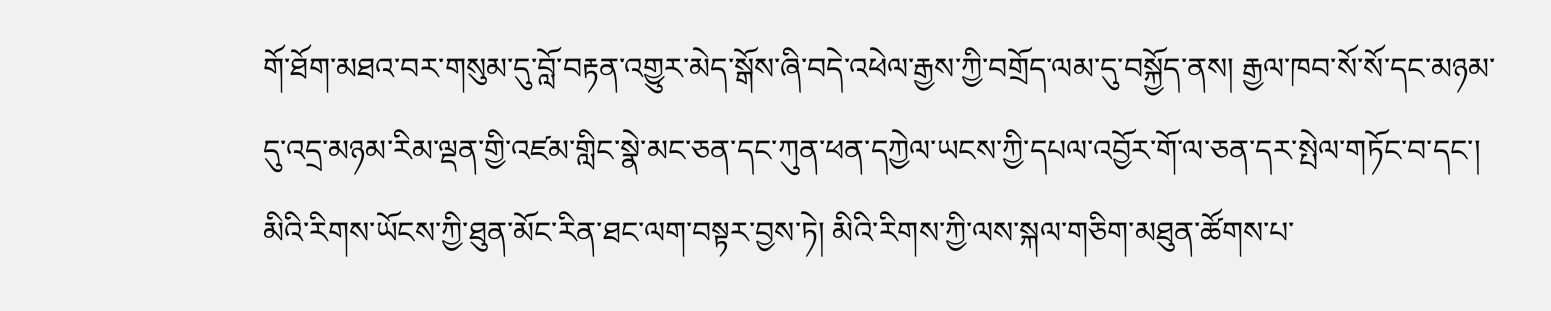གོ་ཐོག་མཐའ་བར་གསུམ་དུ་བློ་བརྟན་འགྱུར་མེད་སྒོས་ཞི་བདེ་འཕེལ་རྒྱས་ཀྱི་བགྲོད་ལམ་དུ་བསྐྱོད་ནས། རྒྱལ་ཁབ་སོ་སོ་དང་མཉམ་དུ་འདྲ་མཉམ་རིམ་ལྡན་གྱི་འཛམ་གླིང་སྣེ་མང་ཅན་དང་ཀུན་ཕན་དཀྱེལ་ཡངས་ཀྱི་དཔལ་འབྱོར་གོ་ལ་ཅན་དར་སྤེལ་གཏོང་བ་དང་། མིའི་རིགས་ཡོངས་ཀྱི་ཐུན་མོང་རིན་ཐང་ལག་བསྟར་བྱས་ཏེ། མིའི་རིགས་ཀྱི་ལས་སྐལ་གཅིག་མཐུན་ཚོགས་པ་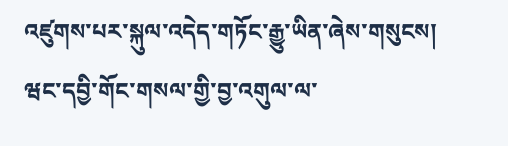འཛུགས་པར་སྐུལ་འདེད་གཏོང་རྒྱུ་ཡིན་ཞེས་གསུངས།
ཝང་དབྱི་གོང་གསལ་གྱི་བྱ་འགུལ་ལ་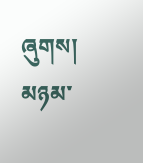ཞུགས།
མཉམ་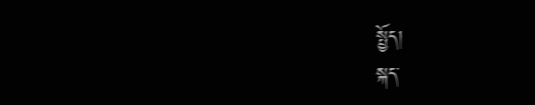སྤྱོད།
སྐད་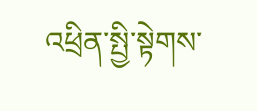འཕྲིན་སྤྱི་སྟེགས་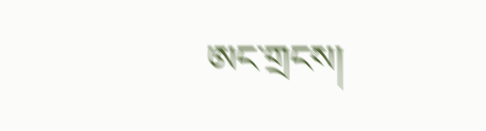ཨང་གྲངས།